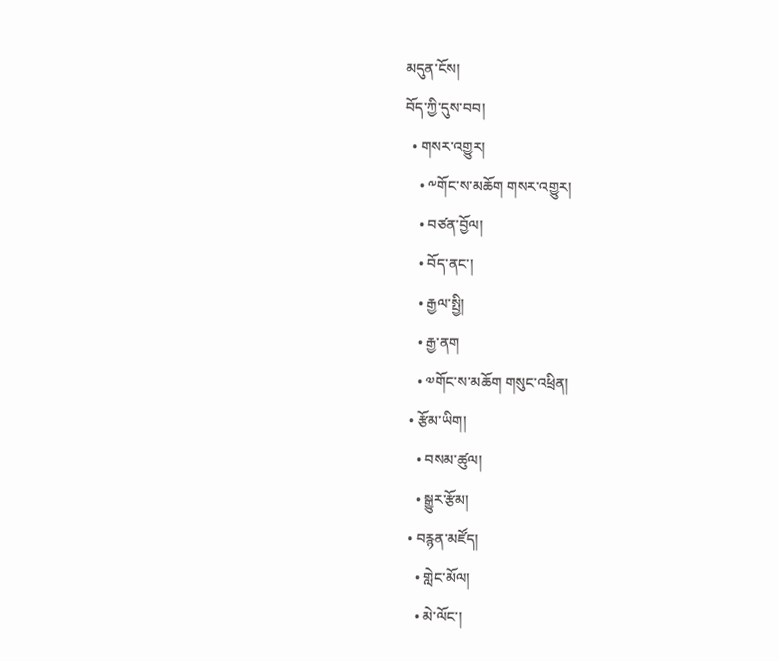མདུན་ངོས།
བོད་ཀྱི་དུས་བབ།
  • གསར་འགྱུར།
    • ༸གོང་ས་མཆོག གསར་འགྱུར།
    • བཙན་བྱོལ།
    • བོད་ནང་།
    • རྒྱལ་སྤྱི།
    • རྒྱ་ནག
    • ༧གོང་ས་མཆོག གསུང་འཕྲིན།
  • རྩོམ་ཡིག།
    • བསམ་ཚུལ།
    • སྒྱུར་རྩོམ།
  • བརྙན་མཛོད།
    • གླེང་མོལ།
    • མེ་ལོང་།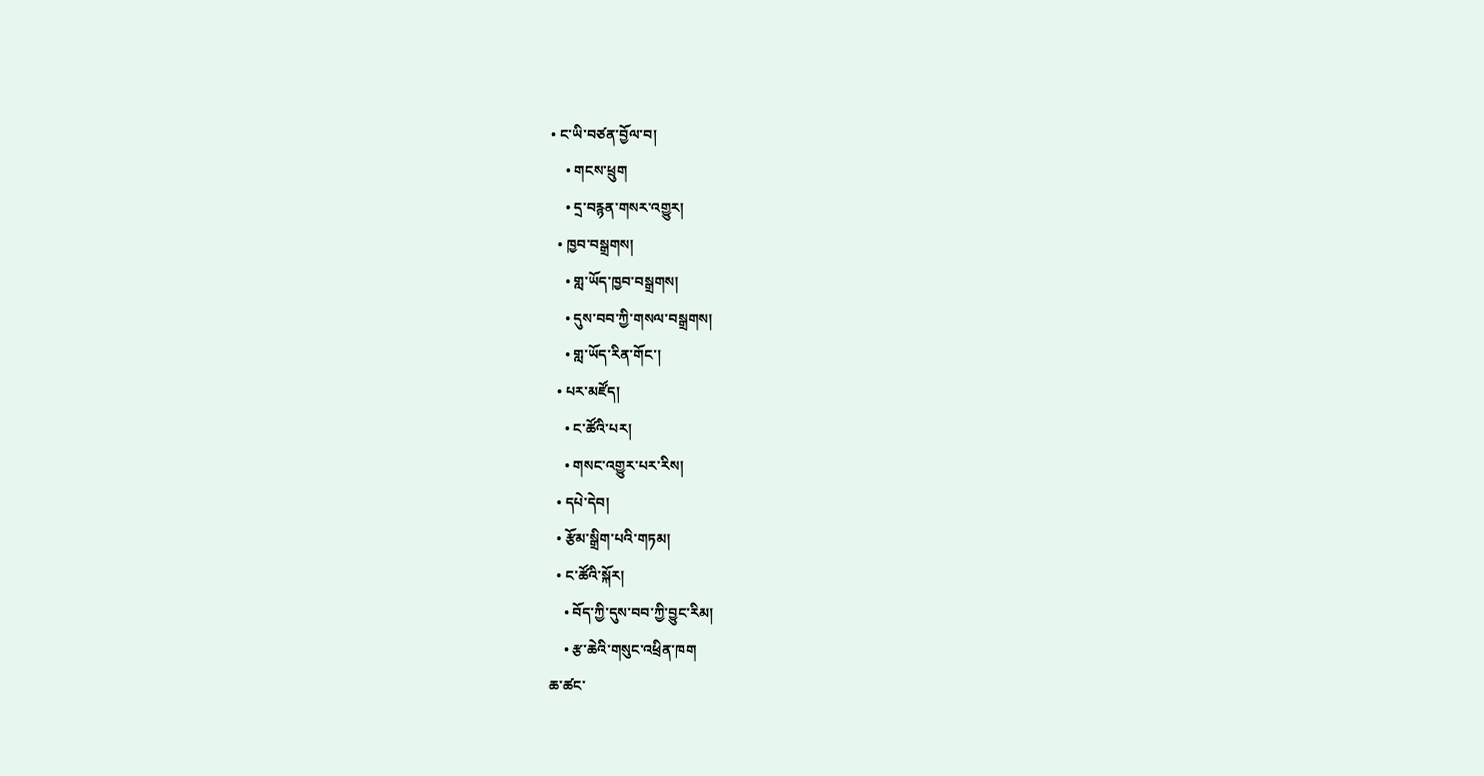• ང་ཡི་བཙན་བྱོལ་བ།
    • གངས་ཕྲུག
    • དྲ་བརྙན་གསར་འགྱུར།
  • ཁྱབ་བསྒྲགས།
    • གླ་ཡོད་ཁྱབ་བསྒྲགས།
    • དུས་བབ་ཀྱི་གསལ་བསྒྲགས།
    • གླ་ཡོད་རིན་གོང་།
  • པར་མཛོད།
    • ང་ཚོའི་པར།
    • གསང་འགྱུར་པར་རིས།
  • དཔེ་དེབ།
  • རྩོམ་སྒྲིག་པའི་གཏམ།
  • ང་ཚོའི་སྐོར།
    • བོད་ཀྱི་དུས་བབ་ཀྱི་བྱུང་རིམ།
    • རྩ་ཆེའི་གསུང་འཕྲིན་ཁག
ཆ་ཚང་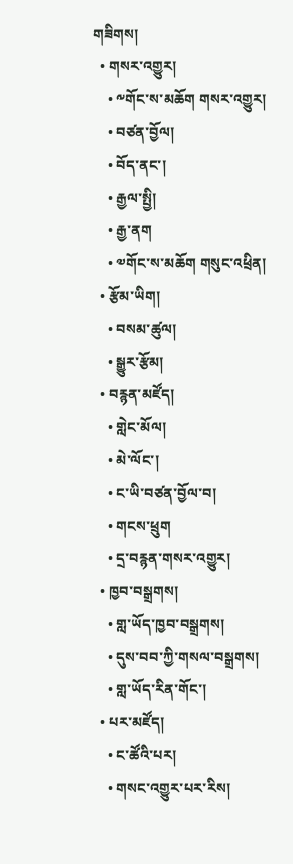གཟིགས།
  • གསར་འགྱུར།
    • ༸གོང་ས་མཆོག གསར་འགྱུར།
    • བཙན་བྱོལ།
    • བོད་ནང་།
    • རྒྱལ་སྤྱི།
    • རྒྱ་ནག
    • ༧གོང་ས་མཆོག གསུང་འཕྲིན།
  • རྩོམ་ཡིག།
    • བསམ་ཚུལ།
    • སྒྱུར་རྩོམ།
  • བརྙན་མཛོད།
    • གླེང་མོལ།
    • མེ་ལོང་།
    • ང་ཡི་བཙན་བྱོལ་བ།
    • གངས་ཕྲུག
    • དྲ་བརྙན་གསར་འགྱུར།
  • ཁྱབ་བསྒྲགས།
    • གླ་ཡོད་ཁྱབ་བསྒྲགས།
    • དུས་བབ་ཀྱི་གསལ་བསྒྲགས།
    • གླ་ཡོད་རིན་གོང་།
  • པར་མཛོད།
    • ང་ཚོའི་པར།
    • གསང་འགྱུར་པར་རིས།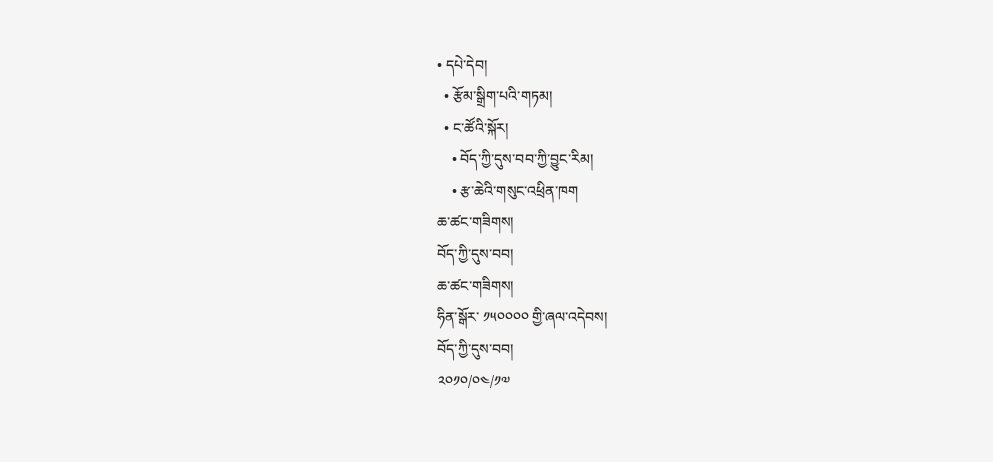• དཔེ་དེབ།
  • རྩོམ་སྒྲིག་པའི་གཏམ།
  • ང་ཚོའི་སྐོར།
    • བོད་ཀྱི་དུས་བབ་ཀྱི་བྱུང་རིམ།
    • རྩ་ཆེའི་གསུང་འཕྲིན་ཁག
ཆ་ཚང་གཟིགས།
བོད་ཀྱི་དུས་བབ།
ཆ་ཚང་གཟིགས།
ཧིན་སྒོར་ ༡༥༠༠༠༠ གྱི་ཞལ་འདེབས།
བོད་ཀྱི་དུས་བབ།
༢༠༡༠/༠༤/༡༧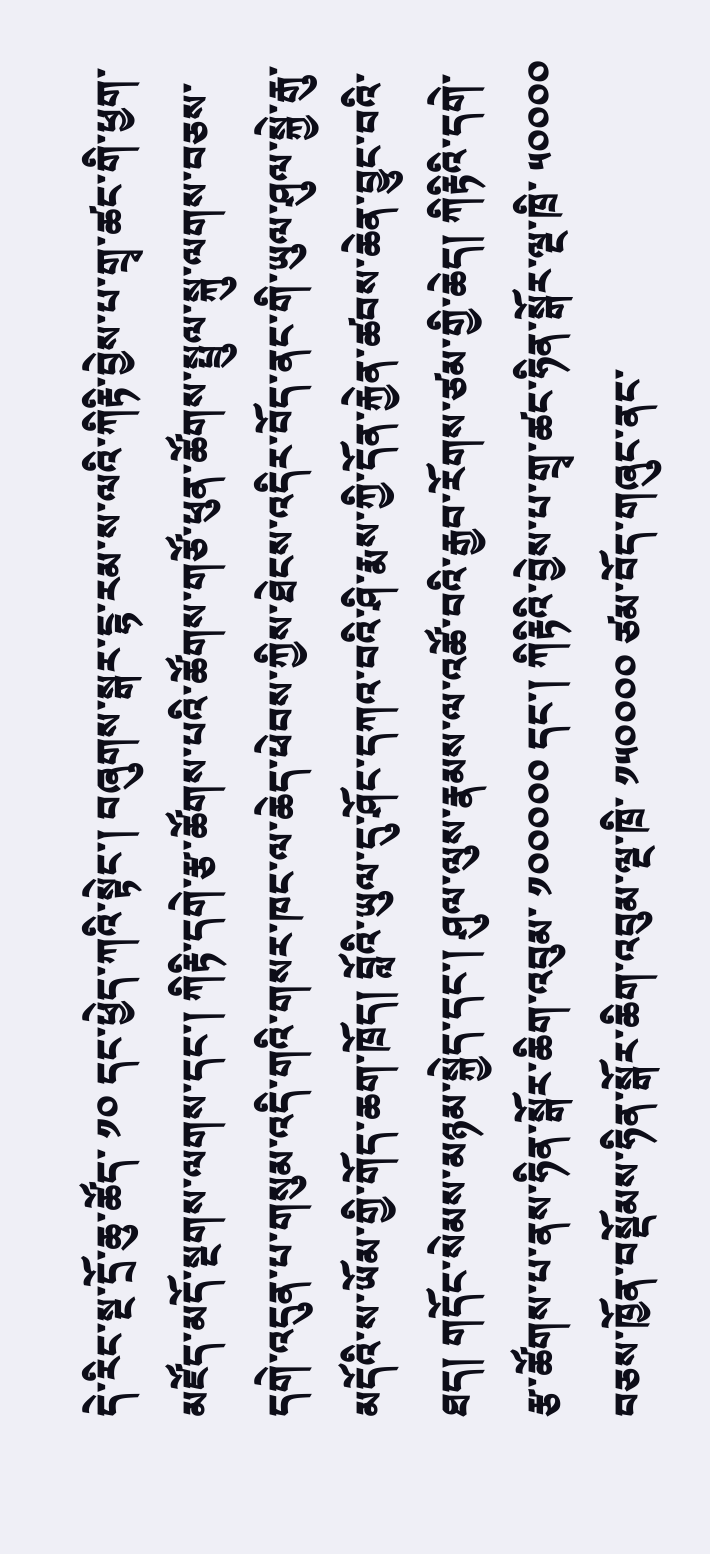དེ་རིང་སྔ་དྲོ་ཆུ་ཚོད་ ༡༠ དང་ཕྱེད་ཀའི་སྟེང་། བཞུགས་སྒར་ངྷ་རམ་ས་ལའི་ཀིརྟི་བྱེས་པ་གྲྭ་ཚང་གི་ཕྱག་མཛོད་མདོ་སྔགས་ལགས་དང་། ཀིརྟི་དགེ་རྩ་ཚོགས་པའི་ཚོགས་གཙོ་ཕུན་ཚོགས་སྤྲུལ་སྐུ་ལགས་བཅས་དགེ་འདུན་པ་གསུམ་འདི་གའི་གསར་ཁང་ལ་ཆེད་ཕེབས་ཀྱིས་ཐེངས་འདིར་བོད་ནང་གི་ཡུལ་ཤུལ་སྐྱེ་རྒུ་མདོའི་ས་ཡོམ་གྱི་གོད་ཆག་ཁྲོད། བློའི་ཡུལ་དུ་ཤོང་དཀའ་བའི་ཤི་རྨས་ཀྱི་དོན་རྐྱེན་ཚབས་ཆེན་བྱུང་བའི་ཐད། གདོང་སེམས་མཉམ་སྐྱེད་དང་། ཤུལ་ལུས་རྣམས་ལ་འཚོ་བའི་རྒྱབ་རོགས་ཙམ་གྱི་ཆེད། ཀིརྟིའི་དགེ་རྩ་ཚོགས་པ་ནས་ཧིན་སྒོར་ཆིག་འབུམ་ ༡༠༠༠༠༠ དང་། ཀིརྟིའི་བྱེས་པ་གྲྭ་ཚང་ཧིན་སྒོར་ལྔ་ཁྲི་ ༥༠༠༠༠ བཅས་ཁྱོན་བསྡོམས་ཧིན་སྒོར་ཆིག་འབུམ་ལྔ་ཁྲི་ ༡༥༠༠༠༠ ཙམ་བོད་གཞུང་ནང་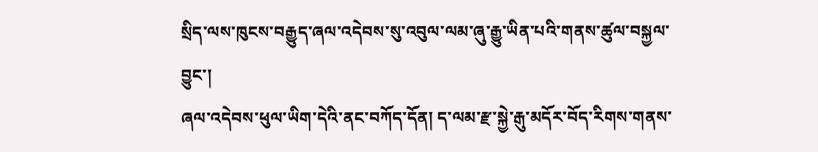སྲིད་ལས་ཁུངས་བརྒྱུད་ཞལ་འདེབས་སུ་འབུལ་ལམ་ཞུ་རྒྱུ་ཡིན་པའི་གནས་ཚུལ་བསྐྱལ་བྱུང་།
ཞལ་འདེབས་ཕུལ་ཡིག་དེའི་ནང་བཀོད་དོན། ད་ལམ་རྫ་སྐྱེ་རྒུ་མདོར་བོད་རིགས་གནས་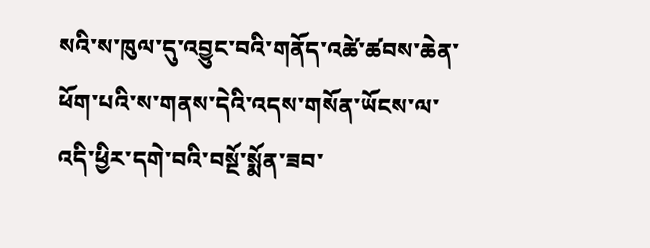སའི་ས་ཁུལ་དུ་འབྱུང་བའི་གནོད་འཚེ་ཚབས་ཆེན་ཕོག་པའི་ས་གནས་དེའི་འདས་གསོན་ཡོངས་ལ་འདི་ཕྱིར་དགེ་བའི་བསྔོ་སྨོན་ཟབ་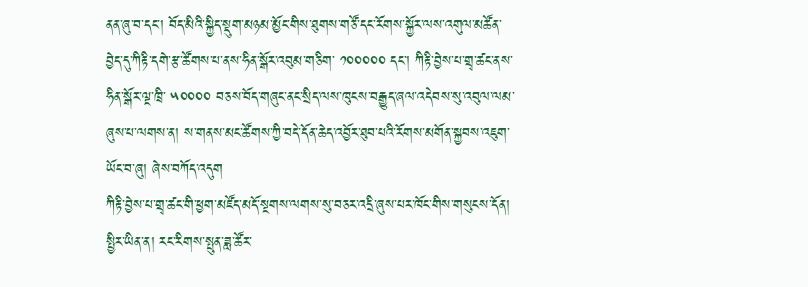ནན་ཞུ་བ་དང་། བོད་མིའི་སྐྱིད་སྡུག་མཉམ་མྱོང་གིས་ཐུགས་གཙོ་དང་རོགས་སྐྱོར་ལས་འགུལ་མཚོན་བྱེད་དུ་ཀིརྟི་དགེ་རྩ་ཚོགས་པ་ནས་ཧིན་སྒོར་འབུམ་གཅིག་ ༡༠༠༠༠༠ དང་། ཀིརྟི་བྱེས་པ་གྲྭ་ཚང་ནས་ཧིན་སྒོར་ལྔ་ཁྲི་ ༥༠༠༠༠ བཅས་བོད་གཞུང་ནང་སྲིད་ལས་ཁུངས་བརྒྱུད་ཞལ་འདེབས་སུ་འབུལ་ལམ་ཞུས་པ་ལགས་ན། ས་གནས་མང་ཚོགས་ཀྱི་བདེ་དོན་ཆེད་འབྱོར་ཐུབ་པའི་རོགས་མགོན་སྐྱབས་འཇུག་ཡོང་བ་ཞུ། ཞེས་བཀོད་འདུག
ཀིརྟི་བྱེས་པ་གྲྭ་ཚང་གི་ཕྱག་མཛོད་མདོ་སྔགས་ལགས་སུ་བཅར་འདྲི་ཞུས་པར་ཁོང་གིས་གསུངས་དོན། སྤྱིར་ཡིན་ན། རང་རིགས་སྤུན་ཟླ་ཚོར་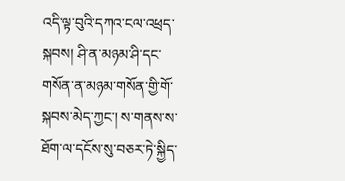འདི་ལྟ་བུའི་དཀའ་ངལ་འཕྲད་སྐབས། ཤི་ན་མཉམ་ཤི་དང་གསོན་ན་མཉམ་གསོན་གྱི་གོ་སྐབས་མེད་ཀྱང་། ས་གནས་ས་ཐོག་ལ་དངོས་སུ་བཅར་ཏེ་སྐྱིད་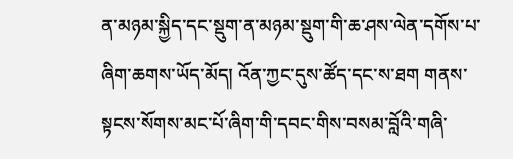ན་མཉམ་སྐྱིད་དང་སྡུག་ན་མཉམ་སྡུག་གི་ཆ་ཤས་ལེན་དགོས་པ་ཞིག་ཆགས་ཡོད་མོད། འོན་ཀྱང་དུས་ཚོད་དང་ས་ཐག གནས་སྟངས་སོགས་མང་པོ་ཞིག་གི་དབང་གིས་བསམ་བློའི་གཞི་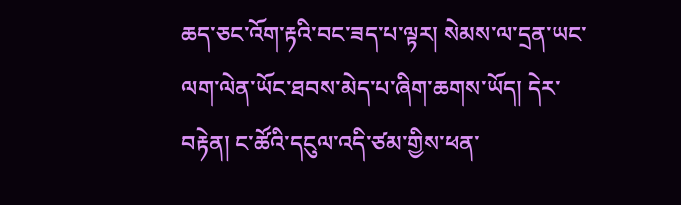ཆད་ཅང་འོག་རྟའི་བང་ཟད་པ་ལྟར། སེམས་ལ་དྲན་ཡང་ལག་ལེན་ཡོང་ཐབས་མེད་པ་ཞིག་ཆགས་ཡོད། དེར་བརྟེན། ང་ཚོའི་དངུལ་འདི་ཙམ་གྱིས་ཕན་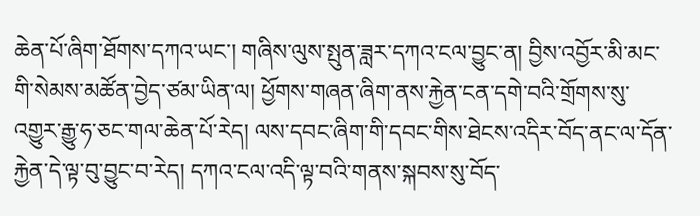ཆེན་པོ་ཞིག་ཐོགས་དཀའ་ཡང་། གཞིས་ལུས་སྤུན་ཟླར་དཀའ་ངལ་བྱུང་ན། བྱིས་འབྱོར་མི་མང་གི་སེམས་མཚོན་བྱེད་ཙམ་ཡིན་ལ། ཕྱོགས་གཞན་ཞིག་ནས་རྐྱེན་ངན་དགེ་བའི་གྲོགས་སུ་འགྱུར་རྒྱུ་ཧ་ཅང་གལ་ཆེན་པོ་རེད། ལས་དབང་ཞིག་གི་དབང་གིས་ཐེངས་འདིར་བོད་ནང་ལ་དོན་རྐྱེན་དེ་ལྟ་བུ་བྱུང་བ་རེད། དཀའ་ངལ་འདི་ལྟ་བའི་གནས་སྐབས་སུ་བོད་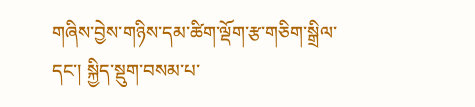གཞིས་བྱེས་གཉིས་དམ་ཚིག་ལྡོག་རྩ་གཅིག་སྒྲིལ་དང་། སྐྱིད་སྡུག་བསམ་པ་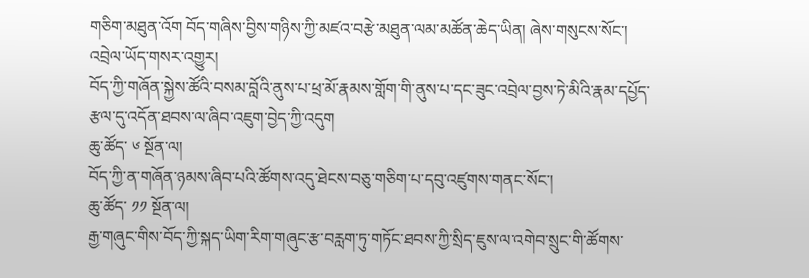གཅིག་མཐུན་འོག བོད་གཞིས་བྱིས་གཉིས་ཀྱི་མཛའ་བརྩེ་མཐུན་ལམ་མཚོན་ཆེད་ཡིན། ཞེས་གསུངས་སོང་།
འབྲེལ་ཡོད་གསར་འགྱུར།
བོད་ཀྱི་གཞོན་སྐྱེས་ཚོའི་བསམ་བློའི་ནུས་པ་ཕྲ་མོ་རྣམས་གློག་གི་ནུས་པ་དང་ཟུང་འབྲེལ་བྱས་ཏེ་མིའི་རྣམ་དཔྱོད་རྩལ་དུ་འདོན་ཐབས་ལ་ཞིབ་འཇུག་བྱེད་ཀྱི་འདུག
ཆུ་ཚོད་ ༦ སྔོན་ལ།
བོད་ཀྱི་ན་གཞོན་ཉམས་ཞིབ་པའི་ཚོགས་འདུ་ཐེངས་བཅུ་གཅིག་པ་དབུ་འཛུགས་གནང་སོང་།
ཆུ་ཚོད་ ༡༡ སྔོན་ལ།
རྒྱ་གཞུང་གིས་བོད་ཀྱི་སྐད་ཡིག་རིག་གཞུང་རྩ་བརླག་ཏུ་གཏོང་ཐབས་ཀྱི་སྲིད་ཇུས་ལ་འགེབ་སྲུང་གི་ཚོགས་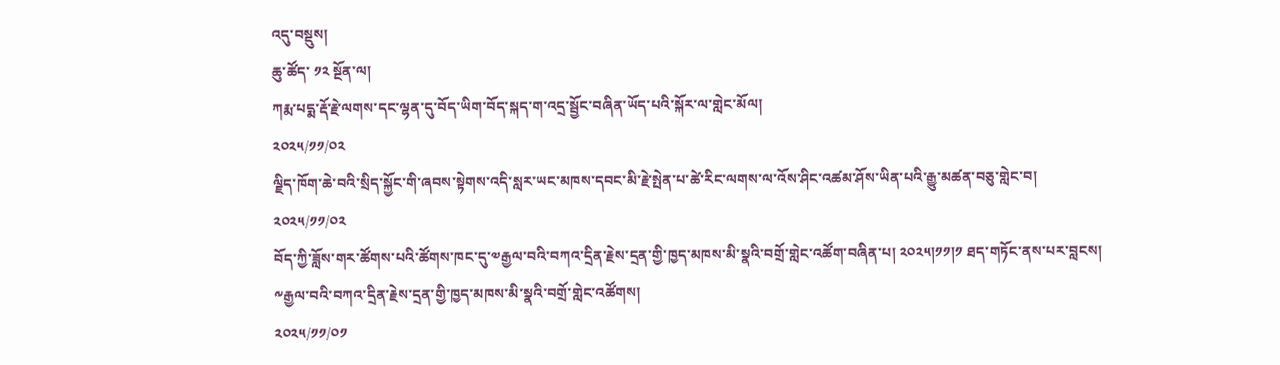འདུ་བསྡུས།
ཆུ་ཚོད་ ༡༢ སྔོན་ལ།
ཀརྨ་པདྨ་རྡོ་རྗེ་ལགས་དང་ལྷན་དུ་བོད་ཡིག་བོད་སྐད་ག་འདྲ་སྦྱོང་བཞིན་ཡོད་པའི་སྐོར་ལ་གླེང་མོལ།
༢༠༢༥/༡༡/༠༢
ལྗིད་ཁོག་ཆེ་བའི་སྲིད་སྐྱོང་གི་ཞབས་སྟེགས་འདི་སླར་ཡང་མཁས་དབང་མི་རྗེ་སྤེན་པ་ཚེ་རིང་ལགས་ལ་འོས་ཤིང་འཚམ་ཤོས་ཡིན་པའི་རྒྱུ་མཚན་བཅུ་གླེང་བ།
༢༠༢༥/༡༡/༠༢
བོད་ཀྱི་ཟློས་གར་ཚོགས་པའི་ཚོགས་ཁང་དུ་༧རྒྱལ་བའི་བཀའ་དྲིན་རྗེས་དྲན་གྱི་ཁྱད་མཁས་མི་སྣའི་བགྲོ་གླེང་འཚོག་བཞིན་པ། ༢༠༢༥།༡༡།༡ ཐད་གཏོང་ནས་པར་བླངས།
༸རྒྱལ་བའི་བཀའ་དྲིན་རྗེས་དྲན་གྱི་ཁྱད་མཁས་མི་སྣའི་བགྲོ་གླེང་འཚོགས།
༢༠༢༥/༡༡/༠༡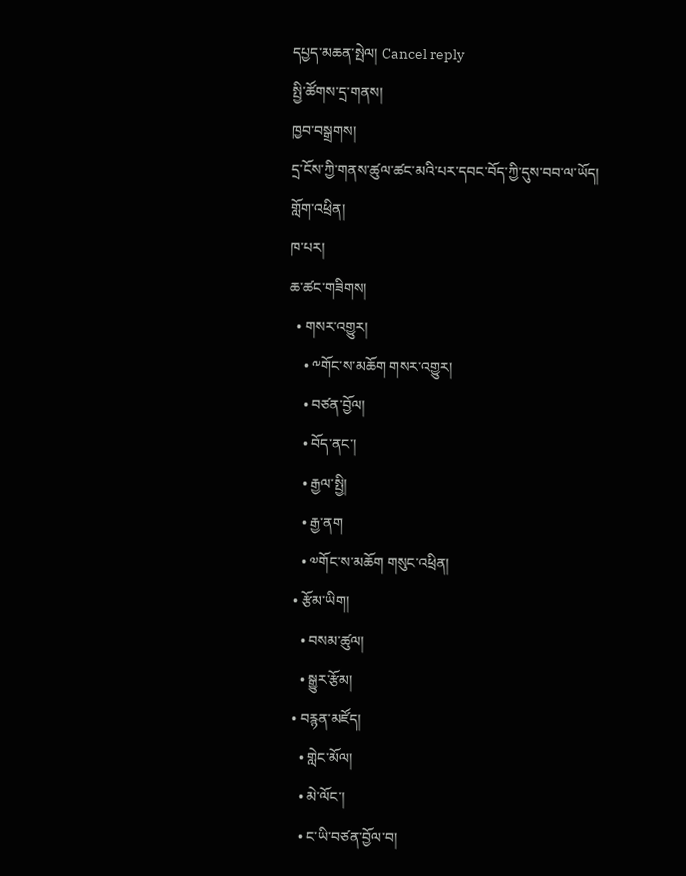དཔྱད་མཆན་སྤེལ། Cancel reply
སྤྱི་ཚོགས་དྲ་གནས།
ཁྱབ་བསྒྲགས།
དྲ་ངོས་ཀྱི་གནས་ཚུལ་ཚང་མའི་པར་དབང་བོད་ཀྱི་དུས་བབ་ལ་ཡོད།
གློག་འཕྲིན།
ཁ་པར།
ཆ་ཚང་གཟིགས།
  • གསར་འགྱུར།
    • ༸གོང་ས་མཆོག གསར་འགྱུར།
    • བཙན་བྱོལ།
    • བོད་ནང་།
    • རྒྱལ་སྤྱི།
    • རྒྱ་ནག
    • ༧གོང་ས་མཆོག གསུང་འཕྲིན།
  • རྩོམ་ཡིག།
    • བསམ་ཚུལ།
    • སྒྱུར་རྩོམ།
  • བརྙན་མཛོད།
    • གླེང་མོལ།
    • མེ་ལོང་།
    • ང་ཡི་བཙན་བྱོལ་བ།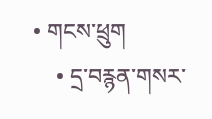• གངས་ཕྲུག
    • དྲ་བརྙན་གསར་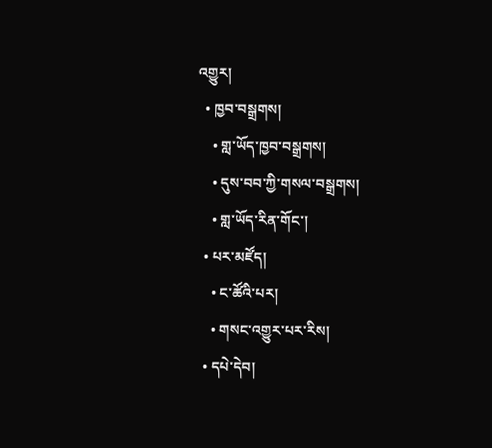འགྱུར།
  • ཁྱབ་བསྒྲགས།
    • གླ་ཡོད་ཁྱབ་བསྒྲགས།
    • དུས་བབ་ཀྱི་གསལ་བསྒྲགས།
    • གླ་ཡོད་རིན་གོང་།
  • པར་མཛོད།
    • ང་ཚོའི་པར།
    • གསང་འགྱུར་པར་རིས།
  • དཔེ་དེབ།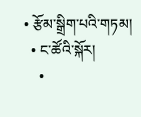• རྩོམ་སྒྲིག་པའི་གཏམ།
  • ང་ཚོའི་སྐོར།
    •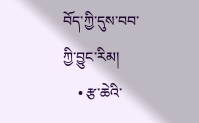བོད་ཀྱི་དུས་བབ་ཀྱི་བྱུང་རིམ།
    • རྩ་ཆེའི་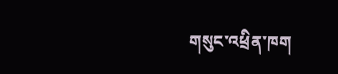གསུང་འཕྲིན་ཁག